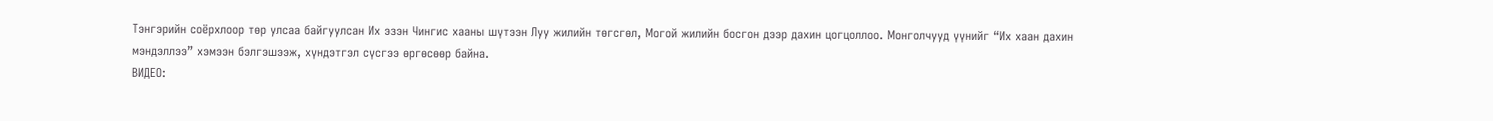Тэнгэрийн соёрхлоор төр улсаа байгуулсан Их эзэн Чингис хааны шүтээн Луу жилийн төгсгөл, Могой жилийн босгон дээр дахин цогцоллоо. Монголчууд үүнийг “Их хаан дахин мэндэллээ” хэмээн бэлгэшээж, хүндэтгэл сүсгээ өргөсөөр байна.
ВИДЕО: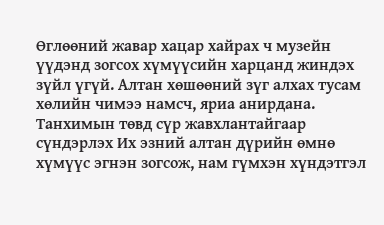Өглөөний жавар хацар хайрах ч музейн үүдэнд зогсох хүмүүсийн харцанд жиндэх зүйл үгүй. Алтан хөшөөний зүг алхах тусам хөлийн чимээ намсч, яриа анирдана. Танхимын төвд сүр жавхлантайгаар сүндэрлэх Их эзний алтан дүрийн өмнө хүмүүс эгнэн зогсож, нам гүмхэн хүндэтгэл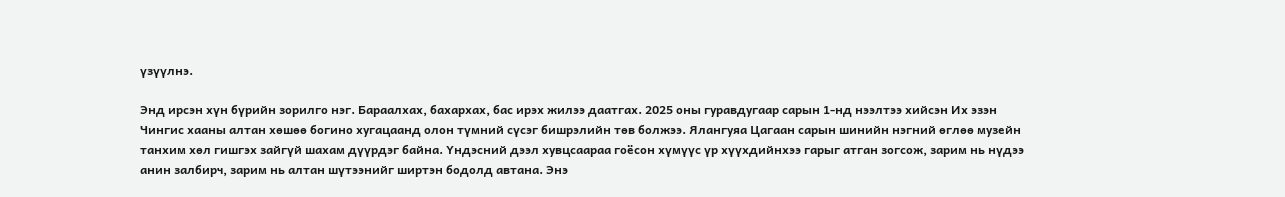үзүүлнэ.

Энд ирсэн хүн бүрийн зорилго нэг. Бараалхах, бахархах, бас ирэх жилээ даатгах. 2025 оны гуравдугаар сарын 1-нд нээлтээ хийсэн Их эзэн Чингис хааны алтан хөшөө богино хугацаанд олон түмний сүсэг бишрэлийн төв болжээ. Ялангуяа Цагаан сарын шинийн нэгний өглөө музейн танхим хөл гишгэх зайгүй шахам дүүрдэг байна. Үндэсний дээл хувцсаараа гоёсон хүмүүс үр хүүхдийнхээ гарыг атган зогсож, зарим нь нүдээ анин залбирч, зарим нь алтан шүтээнийг ширтэн бодолд автана. Энэ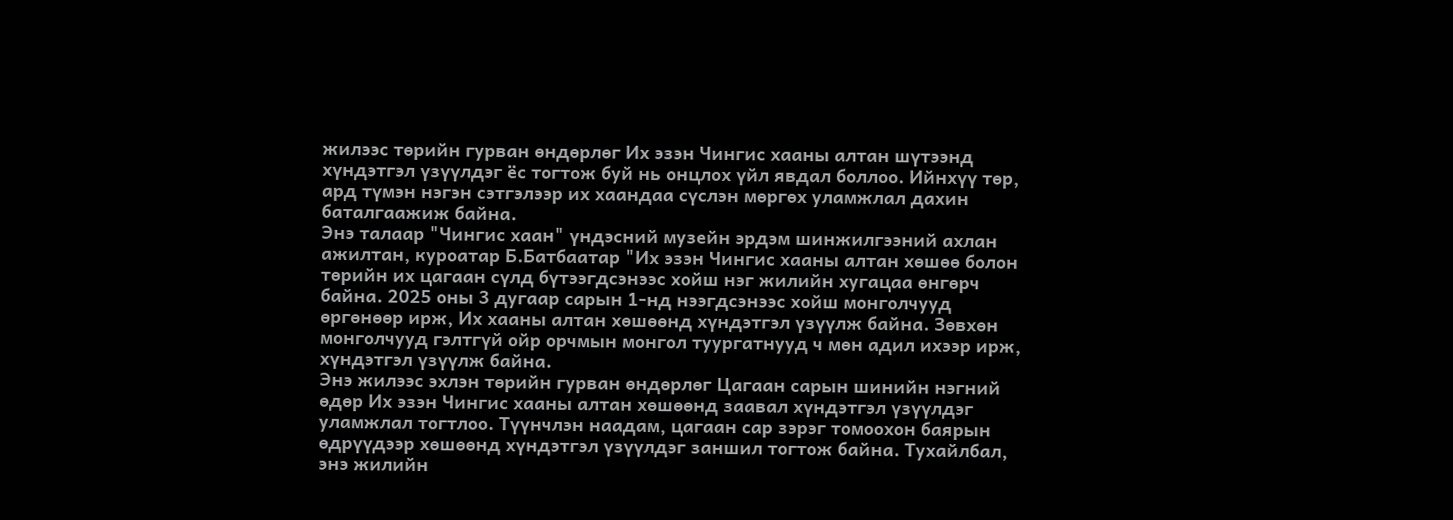жилээс төрийн гурван өндөрлөг Их эзэн Чингис хааны алтан шүтээнд хүндэтгэл үзүүлдэг ёс тогтож буй нь онцлох үйл явдал боллоо. Ийнхүү төр, ард түмэн нэгэн сэтгэлээр их хаандаа сүслэн мөргөх уламжлал дахин баталгаажиж байна.
Энэ талаар "Чингис хаан" үндэсний музейн эрдэм шинжилгээний ахлан ажилтан, куроатар Б.Батбаатар "Их эзэн Чингис хааны алтан хөшөө болон төрийн их цагаан сүлд бүтээгдсэнээс хойш нэг жилийн хугацаа өнгөрч байна. 2025 оны 3 дугаар сарын 1-нд нээгдсэнээс хойш монголчууд өргөнөөр ирж, Их хааны алтан хөшөөнд хүндэтгэл үзүүлж байна. Зөвхөн монголчууд гэлтгүй ойр орчмын монгол туургатнууд ч мөн адил ихээр ирж, хүндэтгэл үзүүлж байна.
Энэ жилээс эхлэн төрийн гурван өндөрлөг Цагаан сарын шинийн нэгний өдөр Их эзэн Чингис хааны алтан хөшөөнд заавал хүндэтгэл үзүүлдэг уламжлал тогтлоо. Түүнчлэн наадам, цагаан сар зэрэг томоохон баярын өдрүүдээр хөшөөнд хүндэтгэл үзүүлдэг заншил тогтож байна. Тухайлбал, энэ жилийн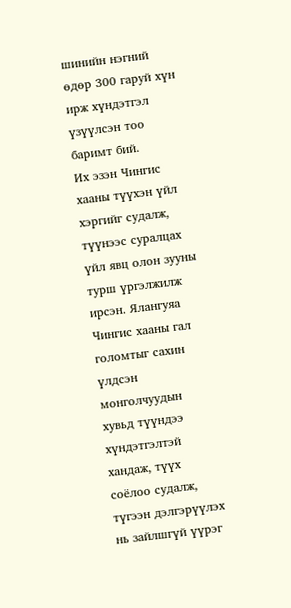шинийн нэгний өдөр 300 гаруй хүн ирж хүндэтгэл үзүүлсэн тоо баримт бий.
Их эзэн Чингис хааны түүхэн үйл хэргийг судалж, түүнээс суралцах үйл явц олон зууны турш үргэлжилж ирсэн. Ялангуяа Чингис хааны гал голомтыг сахин үлдсэн монголчуудын хувьд түүндээ хүндэтгэлтэй хандаж, түүх соёлоо судалж, түгээн дэлгэрүүлэх нь зайлшгүй үүрэг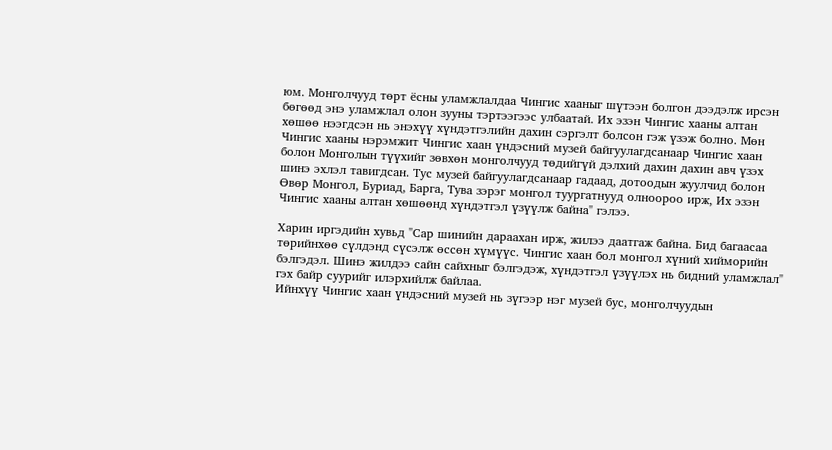юм. Монголчууд төрт ёсны уламжлалдаа Чингис хааныг шүтээн болгон дээдэлж ирсэн бөгөөд энэ уламжлал олон зууны тэртээгээс улбаатай. Их эзэн Чингис хааны алтан хөшөө нээгдсэн нь энэхүү хүндэтгэлийн дахин сэргэлт болсон гэж үзэж болно. Мөн Чингис хааны нэрэмжит Чингис хаан үндэсний музей байгуулагдсанаар Чингис хаан болон Монголын түүхийг зөвхөн монголчууд төдийгүй дэлхий дахин дахин авч үзэх шинэ эхлэл тавигдсан. Тус музей байгуулагдсанаар гадаад, дотоодын жуулчид болон Өвөр Монгол, Буриад, Барга, Тува зэрэг монгол туургатнууд олноороо ирж, Их эзэн Чингис хааны алтан хөшөөнд хүндэтгэл үзүүлж байна" гэлээ.

Харин иргэдийн хувьд "Сар шинийн дараахан ирж, жилээ даатгаж байна. Бид багаасаа төрийнхөө сүлдэнд сүсэлж өссөн хүмүүс. Чингис хаан бол монгол хүний хийморийн бэлгэдэл. Шинэ жилдээ сайн сайхныг бэлгэдэж, хүндэтгэл үзүүлэх нь бидний уламжлал" гэх байр суурийг илэрхийлж байлаа.
Ийнхүү Чингис хаан үндэсний музей нь зүгээр нэг музей бус, монголчуудын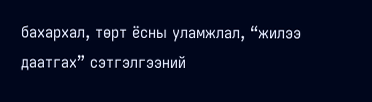бахархал, төрт ёсны уламжлал, “жилээ даатгах” сэтгэлгээний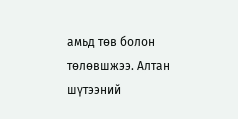амьд төв болон төлөвшжээ. Алтан шүтээний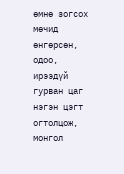өмнө зогсох мөчид өнгөрсөн, одоо, ирээдүй гурван цаг нэгэн цэгт огтолцож, монгол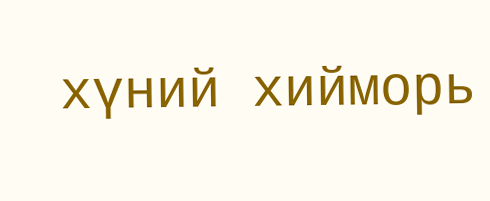хүний хийморь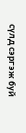сүлд сэргэж буй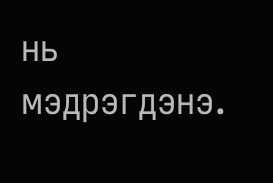нь мэдрэгдэнэ.